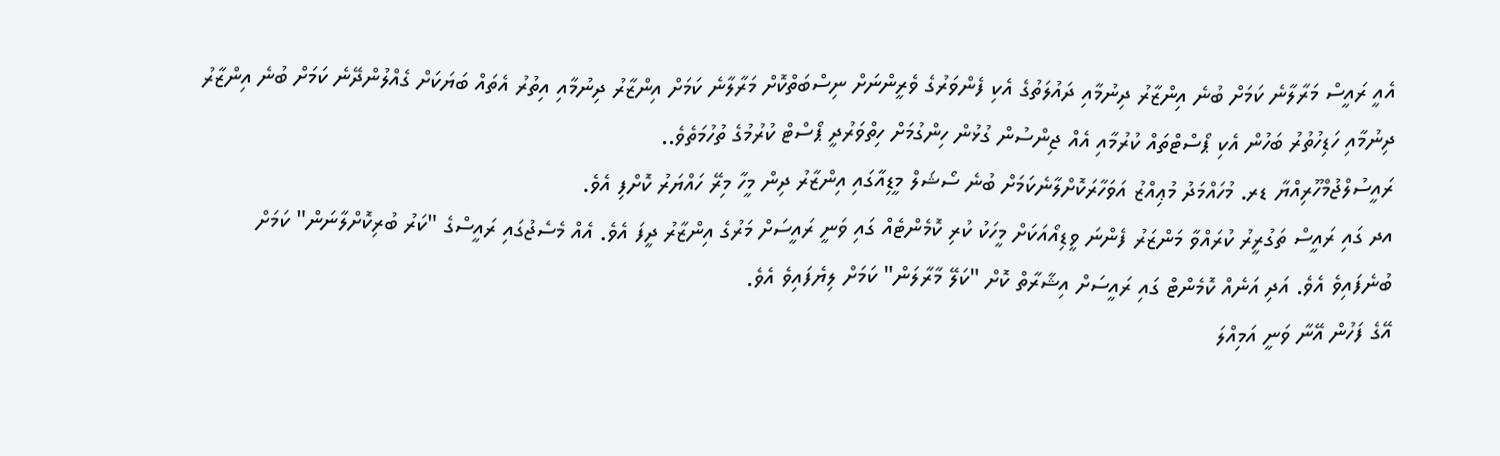އެއީ ރައީސް މަރާލާނެ ކަމަށް ބުނެ އިންޒާރު ދިނުމާއި ދައުލަތުގެ އެކި ފެންވަރުގެ ވެރީންނަށް ނިސްބަތްކޮށް މަރާލާނެ ކަމަށް އިންޒާރު ދިނުމާއި އިތުރު އެތައް ބަޔަކަށް ގެއްލުންދޭނެ ކަމަށް ބުނެ އިންޒާރު ދިނުމާއި ހަޑިހުތުރު ބަހުން އެކި ޕޯސްޓްތައް ކުރުމާއި އެއް ޖިންސުން ގުޅުން ހިންގުމަށް ހިތްވަރުދީ ޕޯސްޓް ކުރުމުގެ ތުހުމަތެވެ..
ރައީސުލްޖުމްހޫރިއްޔާ ޑރ. މުހައްމަދު މުޢިއްޒު އަވަހާރަކޮށްލާނެކަމަށް ބުނެ ސޯޝަލް މީޑިއާގައި އިންޒާރު ދިން މީހާ މިރޭ ހައްޔަރު ކޮށްފި އެވެ.
އދ ގައި ރައީސް ތަގުރީރު ކުރައްވާ މަންޒަރު ފެންނަ ވީޑިއޯއަކަށް މީހަކު ކުރި ކޮމެންޓެއް ގައި ވަނީ ރައީސަށް މަރުގެ އިންޒާރު ދީފަ އެވެ. އެއް މެސެޖުގައި ރައީސްގެ "ކަރު ބުރިކޮށްލާނަން" ކަމަށް ބުނެފައިވެ އެވެ. އަދި އަނެއް ކޮމެންޓް ގައި ރައީސަށް އިޝާރާތް ކޮށް "ކަލޭ މާރާލަން" ކަމަށް ލިޔެފައިވެ އެވެ.
އޭގެ ފަހުން އޭނާ ވަނީ އަމިއްލަ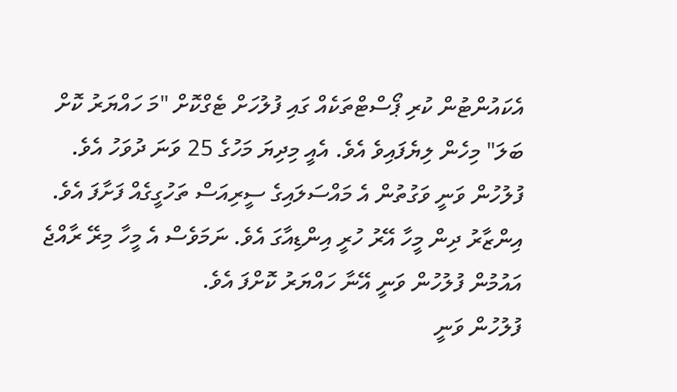އެކައުންޓުން ކުރި ޕޯސްޓްތަކެއް ގައި ފުލުހަށް ޓެގްކޮށް "މަ ހައްޔަރު ކޮށް ބަލަ" މިހެން ލިޔެފައިވެ އެވެ. އެއީ މިދިޔަ މަހުގެ 25 ވަނަ ދުވަހު އެވެ.
ފުލުހުން ވަނީ ވަގުތުން އެ މައްސަލައިގެ ސީރިއަސް ތަހުގީގެއް ފަށާފަ އެވެ. އިންޒާރު ދިން މީހާ އޭރު ހުރީ އިންޑިއާގަ އެވެ. ނަމަވެސް އެ މީހާ މިރޭ ރާއްޖެ އައުމުން ފުލުހުން ވަނީ އޭނާ ހައްޔަރު ކޮށްފަ އެވެ.
ފުލުހުން ވަނީ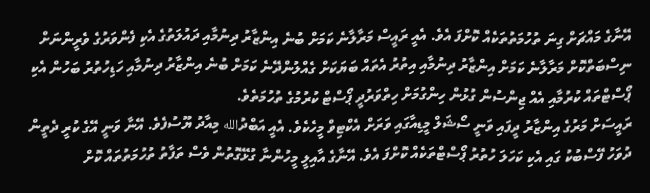އޭނާގެ މައްޗަށް ގިނަ ތުހުމަތުތަކެއް ކޮށްފަ އެވެ. އެއީ ރައީސް މަރާލާނެ ކަމަށް ބުނެ އިންޒާރު ދިނުމާއި ދައުލަތުގެ އެކި ފެންވަރުގެ ވެރީންނަށް ނިސްބަތްކޮށް މަރާލާނެ ކަމަށް އިންޒާރު ދިނުމާއި އިތުރު އެތައް ބަޔަކަށް ގެއްލުންދޭނެ ކަމަށް ބުނެ އިންޒާރު ދިނުމާއި ހަޑިހުތުރު ބަހުން އެކި ޕޯސްޓްތައް ކުރުމާއި އެއް ޖިންސުން ގުޅުން ހިންގުމަށް ހިތްވަރުދީ ޕޯސްޓް ކުރުމުގެ ތުހުމަތެވެ.
ރައީސަށް މަރުގެ އިންޒާރު ދީފައި ވަނީ ސޯޝަލް މީޑިއާގައި ވަރަށް އެކްޓިވް މީހެކެވެ. އެއީ އަބްދުالله މިއާދު ޔޫސުފެވެ. އޭނާ ވަނީ އޭގެ ކުރީ ދެތީން ދުވަހު ފޭސްބުކު ގައި އެކި ކަހަލަ ހުތުރު ޕޯސްޓްތަކެއް ކޮށްފަ އެވެ. އޭނާގެ އާއިލީ މީހުންނާ ގުޅޭގޮތުން ވެސް ތަފާތު ތުހުމަތުތައް ކޮށް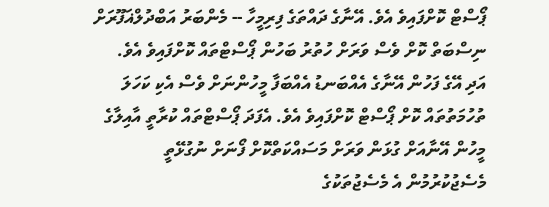ޕޯސްޓް ކޮށްފައިވެ އެވެ. އޭނާގެ ދައްތަގެ ފިރިމީހާ -- މެންބަރު އަބްދުލްޣަފޫރަށް ނިސްބަތް ކޮށް ވެސް ވަރަށް ހުތުރު ބަހުން ޕޯސްޓްތައް ކޮށްފައިވެ އެވެ.
އަދި އޭގެ ފަހުން އޭނާގެ އެއްބަނޑު އެއްބަފާ މީހުންނަށް ވެސް އެކި ކަހަލަ ތުހުމަތުތައް ކޮށް ޕޯސްޓް ކޮށްފައިވެ އެވެ. އެފަދަ ޕޯސްޓްތައް ކުރާތީ އާއިލާގެ މީހުން އޭނާއަށް ގުޅަން ވަރަށް މަސައްކަތްކޮށް ފޯނަށް ނުގުޅޭތީ މެސެޖުކުރުމުން އެ މެސެޖުތަކުގެ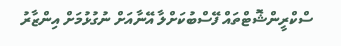ސްކްރީންޝޮޓްތައް ފޭސްބުކަށްލާ އޭނާއަށް ނުގުޅުމަށް އިންޒާރު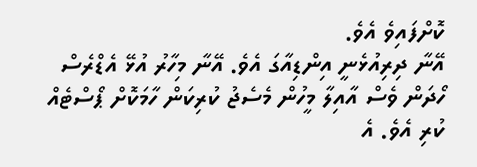ކޮށްފައިވެ އެވެ.
އޭނާ ދިރިއުޅެނީ އިންޑިއާގަ އެވެ. އޭނާ މިހާރު އުޅޭ އެޑްރެސް ހޯދަން ވެސް އާއިލާ މީހުން މެސެޖު ކުރިކަން ހާމަކޮށް ޕޯސްޓެއް ކުރި އެވެ. އެ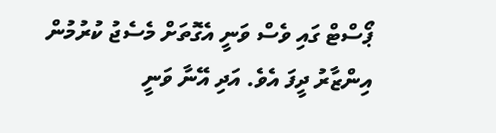ޕޯސްޓް ގައި ވެސް ވަނީ އެގޮތަށް މެސެޖު ކުރުމުން އިންޒާރު ދީފަ އެވެ. އަދި އޭނާ ވަނީ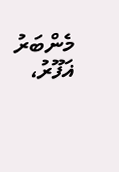މެންބަރު ޣަފޫރު،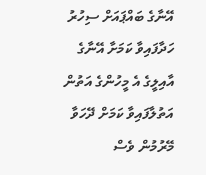އޭނާގެ ބައްޕައަށް ސިހުރު ހަދާފައިވާ ކަމަށާ އޭނާގެ އާއިލީގެ އެ މީހުންގެ އަތުން އަތުލާފައިވާ ކަމަށް ދޭހަވާ މޭރުމުން ވެސް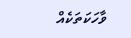ވާހަކަތަކެއް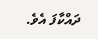ދައްކާފަ އެވެ.